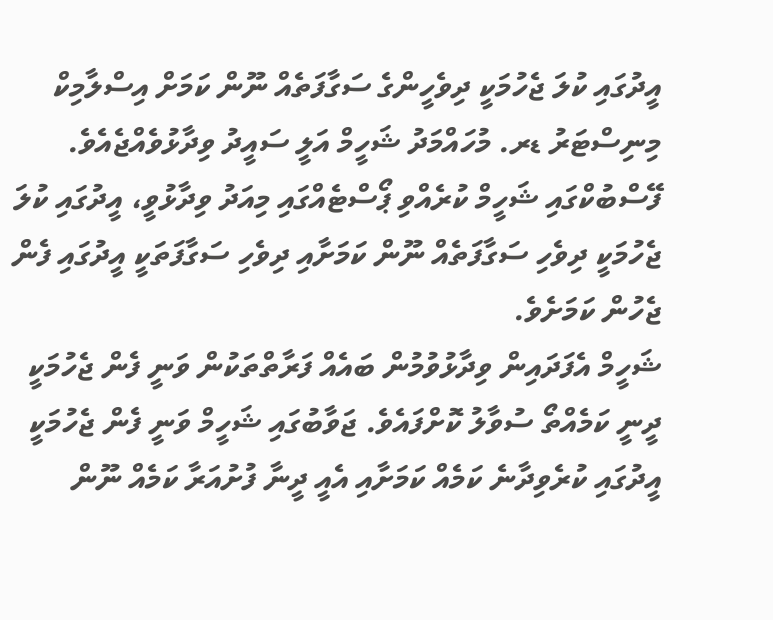އީދުގައި ކުލަ ޖެހުމަކީ ދިވެހީންގެ ސަގާފަތެއް ނޫން ކަމަށް އިސްލާމިކް މިނިސްޓަރު ޑރ. މުހައްމަދު ޝަހީމް އަލީ ސައީދު ވިދާޅުވެއްޖެއެވެ.
ފޭސްބުކްގައި ޝަހީމް ކުރެއްވި ޕޯސްޓެއްގައި މިއަދު ވިދާޅުވީ، އީދުގައި ކުލަ ޖެހުމަކީ ދިވެހި ސަގާފަތެއް ނޫން ކަމަށާއި ދިވެހި ސަގާފަތަކީ އީދުގައި ފެން ޖެހުން ކަމަށެވެ.
ޝަހީމް އެފަދައިން ވިދާޅުވުމުން ބައެއް ފަރާތްތަކުން ވަނީ ފެން ޖެހުމަކީ ދީނީ ކަމެއްތޯ ސުވާލު ކޮށްފައެވެ. ޖަވާބުގައި ޝަހީމް ވަނީ ފެން ޖެހުމަކީ އީދުގައި ކުރެވިދާނެ ކަމެއް ކަމަށާއި އެއީ ދީނާ ފުށުއަރާ ކަމެއް ނޫން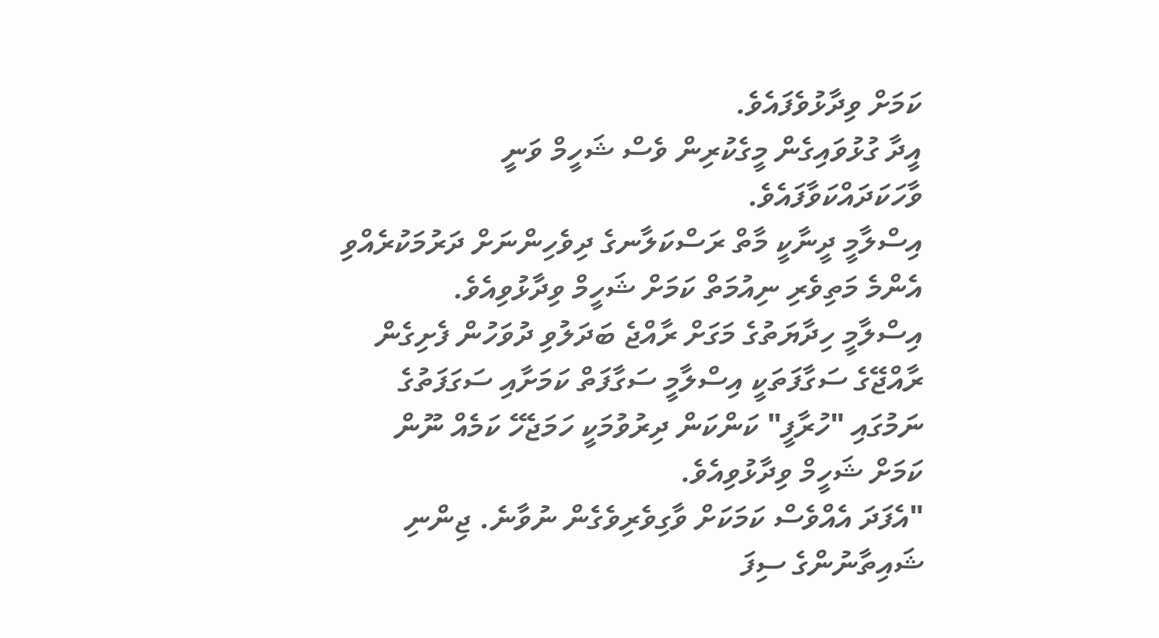ކަމަށް ވިދާޅުވެފައެވެ.
އީދާ ގުޅުވައިގެން މީގެކުރިން ވެސް ޝަހީމް ވަނީ ވާހަކަދައްކަވާފައެވެ.
އިސްލާމީ ދީނާކީ މާތް ރަސްކަލާނގެ ދިވެހިންނަށް ދަރުމަކުރެއްވި އެންމެ މަތިވެރި ނިއުމަތް ކަމަށް ޝަހީމް ވިދާޅުވިއެވެ.
އިސްލާމީ ހިދާޔަތުގެ މަގަށް ރާއްޖެ ބަދަލުވި ދުވަހުން ފެށިގެން ރާއްޖޭގެ ސަގާފަތަކީ އިސްލާމީ ސަގާފަތް ކަމަށާއި ސަގަފަތުގެ ނަމުގައި "ހުރާފީ" ކަންކަން ދިރުވުމަކީ ހަމަޖެހޭ ކަމެއް ނޫން ކަމަށް ޝަހީމް ވިދާޅުވިއެވެ.
"އެފަދަ އެއްވެސް ކަމަކަށް ވާގިވެރިވެގެން ނުވާނެ. ޖިންނި ޝައިތާނުންގެ ސިފަ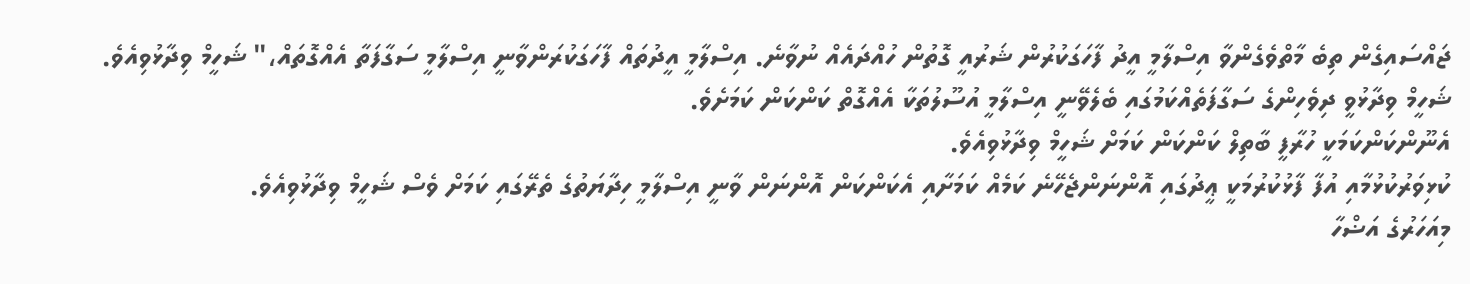ޖައްސައިގެން ތިބެ މާތްވެގެންވާ އިސްލާމީ އީދު ފާހަގަކުރުން ޝަރުއީ ގޮތުން ހުއްދައެއް ނުވާނެ. އިސްލާމީ އީދުތައް ފާހަގަކުރަންވާނީ އިސްލާމީ ސަގާފަތާ އެއްގޮތައް،" ޝަހީމް ވިދާޅުވިއެވެ.
ޝަހީމް ވިދާޅުވީ ދިވެހިންގެ ސަގާފަތެއްކަމުގައި ބެލެވޭނީ އިސްލާމީ އުސޫލުތަކާ އެއްގޮތް ކަންކަން ކަމަށެވެ.
އެނޫންކަންކަމަކީ ހުރާފީ ބާތިލް ކަންކަން ކަމަށް ޝަހީމް ވިދާޅުވިއެވެ.
ކުޅިވަރުކުޅުމާއި އުފާ ފާޅުކުރުމަކީ ޢީދުގައި އޮންނަންޖެހޭނެ ކަމެއް ކަމަށާއި އެކަންކަން އޮންނަން ވާނީ އިސްލާމީ ހިދާޔަތުގެ ތެރޭގައި ކަމަށް ވެސް ޝަހީމް ވިދާޅުވިއެވެ.
މިއަހަރުގެ އަޟްހާ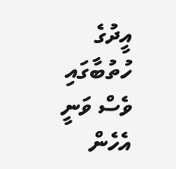އީދުގެ ހުތުބާގައި ވެސް ވަނީ އެހެން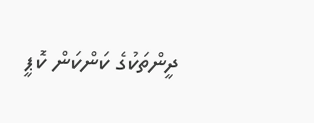ދީންތަކުގެ ކަންކަން ކޮޕީ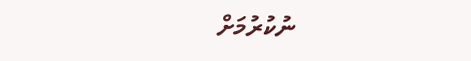ނުކުރުމަށް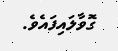ގޮވާލައިފައެވެ.